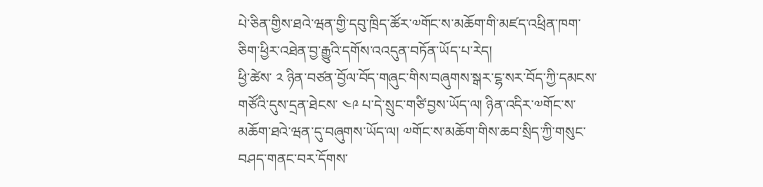པེ་ཅིན་གྱིས་ཐའེ་ཝན་གྱི་དབུ་ཁྲིད་ཚོར་༧གོང་ས་མཆོག་གི་མཛད་འཕྲིན་ཁག་ཅིག་ཕྱིར་འཐེན་བྱ་རྒྱུའི་དགོས་འའདུན་བཏོན་ཡོད་པ་རེད།
ཕྱི་ཚེས་ ༢ ཉིན་བཙན་བྱོལ་བོད་གཞུང་གིས་བཞུགས་སྒར་ངྷ་སར་བོད་ཀྱི་དམངས་གཙོའི་དུས་དྲན་ཐེངས་ ༤༩ པ་དེ་སྲུང་གཙི་བྱས་ཡོད་ལ། ཉིན་འདིར་༧གོང་ས་མཆོག་ཐའེ་ཝན་དུ་བཞུགས་ཡོད་ལ། ༧གོང་ས་མཆོག་གིས་ཆབ་སྲིད་ཀྱི་གསུང་བཤད་གནང་བར་དོགས་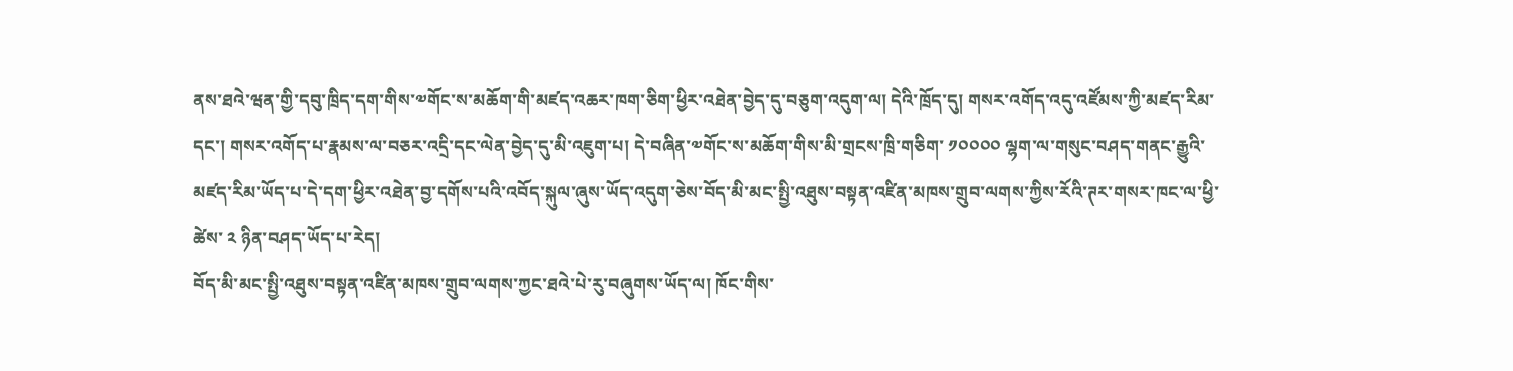ནས་ཐའེ་ཝན་གྱི་དབུ་ཁྲིད་དག་གིས་༧གོང་ས་མཆོག་གི་མཛད་འཆར་ཁག་ཅིག་ཕྱིར་འཐེན་བྱེད་དུ་བཅུག་འདུག་ལ། དེའི་ཁྲོད་དུ། གསར་འགོད་འདུ་འཛོམས་ཀྱི་མཛད་རིམ་དང་། གསར་འགོད་པ་རྣམས་ལ་བཅར་འདྲི་དང་ལེན་བྱེད་དུ་མི་འཇུག་པ། དེ་བཞིན་༧གོང་ས་མཆོག་གིས་མི་གྲངས་ཁྲི་གཅིག་ ༡༠༠༠༠ ལྷག་ལ་གསུང་བཤད་གནང་རྒྱུའི་མཛད་རིམ་ཡོད་པ་དེ་དག་ཕྱིར་འཐེན་བྱ་དགོས་པའི་འབོད་སྐུལ་ཞུས་ཡོད་འདུག་ཅེས་བོད་མི་མང་སྤྱི་འཐུས་བསྟན་འཛིན་མཁས་གྲུབ་ལགས་ཀྱིས་རོའི་ཊར་གསར་ཁང་ལ་ཕྱི་ཚེས་ ༢ ཉིན་བཤད་ཡོད་པ་རེད།
བོད་མི་མང་སྤྱི་འཐུས་བསྟན་འཛིན་མཁས་གྲུབ་ལགས་ཀྱང་ཐའེ་པེ་རུ་བཞུགས་ཡོད་ལ། ཁོང་གིས་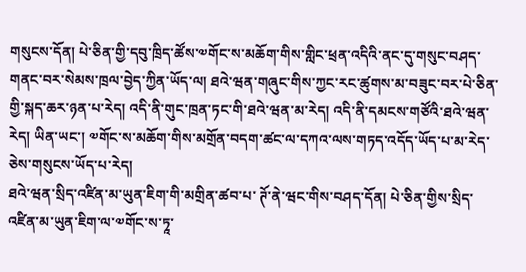གསུངས་དོན། པེ་ཅིན་གྱི་དབུ་ཁྲིད་ཚོས་༧གོང་ས་མཆོག་གིས་གླིང་ཕྲན་འདིའི་ནང་དུ་གསུང་བཤད་གནང་བར་སེམས་ཁྲལ་བྱེད་ཀྱིན་ཡོད་ལ། ཐའེ་ཝན་གཞུང་གིས་ཀྱང་རང་ཚུགས་མ་བཟུང་བར་པེ་ཅིན་གྱི་སྐད་ཆར་ཉན་པ་རེད། འདི་ནི་གུང་ཁྲན་ཏང་གི་ཐའེ་ཝན་མ་རེད། འདི་ནི་དམངས་གཙོའི་ཐའེ་ཝན་རེད། ཡིན་ཡང་། ༧གོང་ས་མཆོག་གིས་མགྲོན་བདག་ཚང་ལ་དཀའ་ལས་གཏད་འདོད་ཡོད་པ་མ་རེད་ཅེས་གསུངས་ཡོད་པ་རེད།
ཐའེ་ཝན་སྲིད་འཛིན་མ་ཡུན་ཇིག་གི་མགྲིན་ཚབ་པ་ ཊོ་ནེ་ཝང་གིས་བཤད་དོན། པེ་ཅིན་གྱིས་སྲིད་འཛིན་མ་ཡུན་ཇིག་ལ་༧གོང་ས་ཏཱ་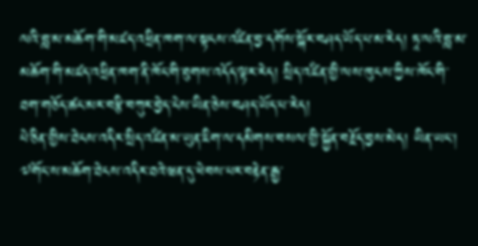ལའི་བླ་མ་མཆོག་གི་མཛད་འཕྲིན་ཁག་ལ་སྟངས་འཛིན་བྱ་དགོས་སྐོར་བཤད་ཡོད་པ་མ་རེད། ཏཱ་ལའི་བླ་མ་མཆོག་གི་མཛད་འཕྲིན་ཁག་ནི་ཁོང་གི་ཐུགས་འདོད་ལྟར་རེད། སྲིད་འཛིན་གྱི་ལས་ཁུངས་ཀྱིས་ཁོང་གི་ཐག་གཅོད་ཚང་མར་བརྩི་བཀུར་བྱེད་ངེས་ཡིན་ཅེས་བཤད་ཡོད་པ་རེད།
པེ་ཅིན་གྱིས་ཐེངས་འདིར་སྲིད་འཛིན་མ་ཡུན་ཇིག་ལ་དམིགས་བསལ་གྱི་སྐྱོན་བརྗོད་བྱས་མེད། ཡིན་ཡང་། ༧གོང་ས་མཆོག་ཐེངས་འདིར་ཐའེ་ཝན་དུ་ཕེབས་པར་བརྟེན་རྒྱ་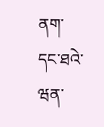ནག་དང་ཐའེ་ཝན་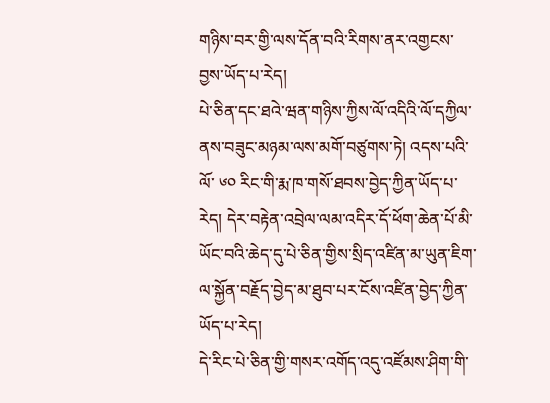གཉིས་བར་གྱི་ལས་དོན་བའི་རིགས་ནར་འགྱངས་བྱས་ཡོད་པ་རེད།
པེ་ཅིན་དང་ཐའེ་ཝན་གཉིས་ཀྱིས་ལོ་འདིའི་ལོ་དཀྱིལ་ནས་བཟུང་མཉམ་ལས་མགོ་བཙུགས་ཏེ། འདས་པའི་ལོ་ ༦༠ རིང་གི་རྨ་ཁ་གསོ་ཐབས་བྱེད་ཀྱིན་ཡོད་པ་རེད། དེར་བརྟེན་འབྲེལ་ལམ་འདིར་དོ་ཕོག་ཆེན་པོ་མི་ཡོང་བའི་ཆེད་དུ་པེ་ཅིན་གྱིས་སྲིད་འཛིན་མ་ཡུན་ཇིག་ལ་སྐྱོན་བརྗོད་བྱེད་མ་ཐུབ་པར་ངོས་འཛིན་བྱེད་ཀྱིན་ཡོད་པ་རེད།
དེ་རིང་པེ་ཅིན་གྱི་གསར་འགོད་འདུ་འཛོམས་ཤིག་གི་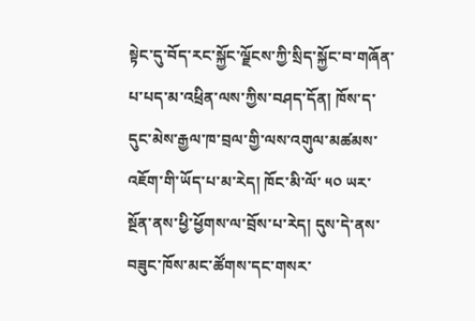སྟེང་དུ་བོད་རང་སྐྱོང་ལྗོངས་ཀྱི་སྲིད་སྐྱོང་བ་གཞོན་པ་པད་མ་འཕྲིན་ལས་ཀྱིས་བཤད་དོན། ཁོས་ད་དུང་མེས་རྒྱལ་ཁ་བྲལ་གྱི་ལས་འགུལ་མཚམས་འཇོག་གི་ཡོད་པ་མ་རེད། ཁོང་མི་ལོ་ ༥༠ ཡར་སྔོན་ནས་ཕྱི་ཕྱོགས་ལ་བྲོས་པ་རེད། དུས་དེ་ནས་བཟུང་ཁོས་མང་ཚོགས་དང་གསར་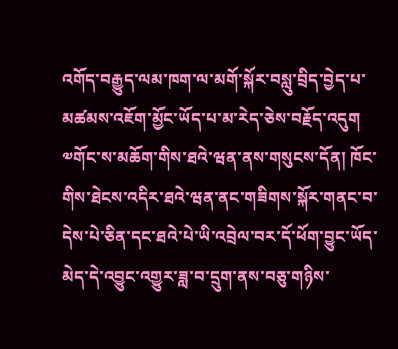འགོད་བརྒྱུད་ལམ་ཁག་ལ་མགོ་སྐོར་བསླུ་བྲིད་བྱེད་པ་མཚམས་འཇོག་མྱོང་ཡོད་པ་མ་རེད་ཅེས་བརྗོད་འདུག
༧གོང་ས་མཆོག་གིས་ཐའེ་ཝན་ནས་གསུངས་དོན། ཁོང་གིས་ཐེངས་འདིར་ཐའེ་ཝན་ནང་གཟིགས་སྐོར་གནང་བ་དེས་པེ་ཅིན་དང་ཐའེ་པེ་ཡི་འབྲེལ་བར་དོ་ཕོག་བྱུང་ཡོད་མེད་དེ་འབྱུང་འགྱུར་ཟླ་བ་དྲུག་ནས་བཅུ་གཉིས་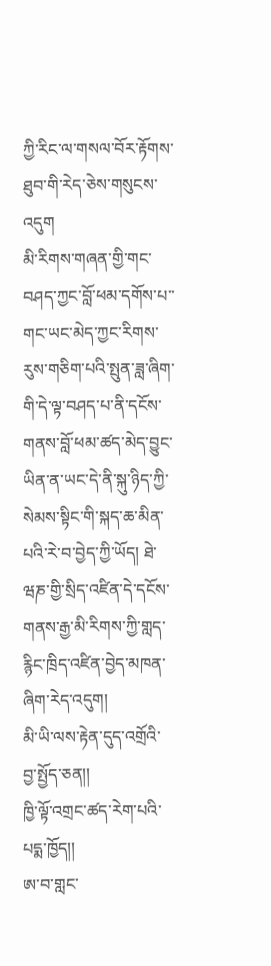ཀྱི་རིང་ལ་གསལ་བོར་རྟོགས་ཐུབ་གི་རེད་ཅེས་གསུངས་འདུག
མི་རིགས་གཞན་གྱི་གང་བཤད་ཀྱང་བློ་ཕམ་དགོས་པ་་གང་ཡང་མེད་ཀྱང་རིགས་རུས་གཅིག་པའི་སྤུན་ཟླ་ཞིག་གི་དེ་ལྟ་བཤད་པ་ནི་དངོས་གནས་བློ་ཕམ་ཚད་མེད་བྱུང་ཡིན་ན་ཡང་དེ་ནི་སྐུ་ཉིད་ཀྱི་སེམས་སྟིང་གི་སྐད་ཆ་མིན་པའི་རེ་བ་བྱེད་ཀྱི་ཡོད། ཐེ་ཝཎ་གྱི་སྲིད་འཛིན་དེ་དངོས་གནས་རྒྱ་མི་རིགས་ཀྱི་གླད་རྙིང་ཁྲིད་འཛིན་བྱེད་མཁན་ཞིག་རེད་འདུག།
མི་ཡི་ལས་རྟེན་དུད་འགྲོའི་བྱ་སྤྱོད་ཅན།།
ཁྱི་ལྟོ་འགྲང་ཚད་རེག་པའི་པདྨ་ཁྱོད།།
ཨ་བ་གླང་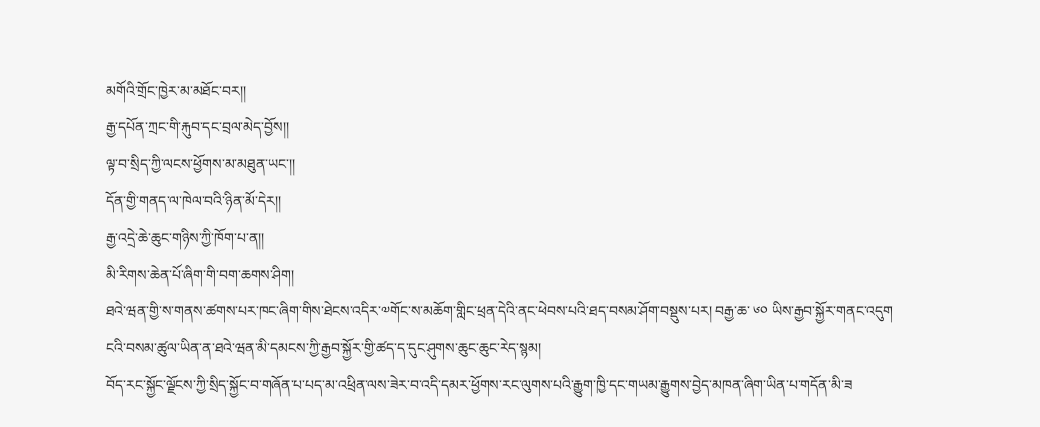མགོའི་གྲོང་ཁྱེར་མ་མཐོང་བར།།
རྒྱ་དཔོན་ཀྲང་གི་རྐུབ་དང་བྲལ་མེད་བྱོས།།
ལྟ་བ་སྲིད་ཀྱི་ལངས་ཕྱོགས་མ་མཐུན་ཡང་།།
དོན་གྱི་གནད་ལ་ཁེལ་བའི་ཉིན་མོ་དེར།།
རྒྱ་འདྲེ་ཆེ་ཆུང་གཉིས་ཀྱི་ཁོག་པ་ན།།
མི་རིགས་ཆེན་པོ་ཞིག་གི་བག་ཆགས་ཤིག།
ཐའེ་ཝན་གྱི་ས་གནས་ཚགས་པར་ཁང་ཞིག་གིས་ཐེངས་འདིར་༧གོང་ས་མཆོག་གླིང་ཕྲན་དེའི་ནང་ཕེབས་པའི་ཐད་བསམ་ཤོག་བསྡུས་པར། བརྒྱ་ཆ་ ༦༠ ཡིས་རྒྱབ་སྐྱོར་གནང་འདུག
ངའི་བསམ་ཚུལ་ཡིན་ན་ཐའེ་ཝན་མི་དམངས་ཀྱི་རྒྱབ་སྐྱོར་གྱི་ཚད་ད་དུང་ཤུགས་ཆུང་ཆུང་རེད་སྙམ།
བོད་རང་སྐྱོང་ལྗོངས་ཀྱི་སྲིད་སྐྱོང་བ་གཞོན་པ་པད་མ་འཕྲིན་ལས་ཟེར་བ་འདི་དམར་ཕྱོགས་རང་ལུགས་པའི་རྒྱུག་ཁྱི་དང་གཡམ་རྒྱུགས་བྱེད་མཁན་ཞིག་ཡིན་པ་གདོན་མི་ཟ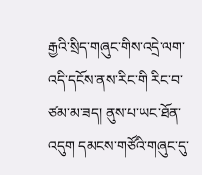རྒྱའི་སྲིད་གཞུང་གིས་འདྲེ་ལག་འདི་དངོས་ནས་རིང་གི རིང་བ་ཙམ་མ་ཟད། ནུས་པ་ཡང་ཐོན་འདུག དམངས་གཙོའི་གཞུང་དུ་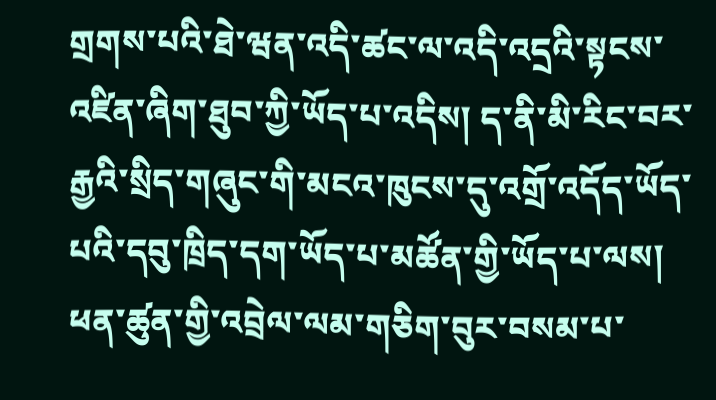གྲགས་པའི་ཐེ་ཝན་འདི་ཚང་ལ་འདི་འདྲའི་སྟངས་འཛིན་ཞིག་ཐུབ་ཀྱི་ཡོད་པ་འདིས། ད་ནི་མི་རིང་བར་རྒྱའི་སྲིད་གཞུང་གི་མངའ་ཁུངས་དུ་འགྲོ་འདོད་ཡོད་པའི་དབུ་ཁྲིད་དག་ཡོད་པ་མཚོན་གྱི་ཡོད་པ་ལས། ཕན་ཚུན་གྱི་འབྲེལ་ལམ་གཅིག་བུར་བསམ་པ་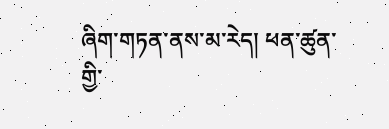ཞིག་གཏན་ནས་མ་རེད། ཕན་ཚུན་གྱི་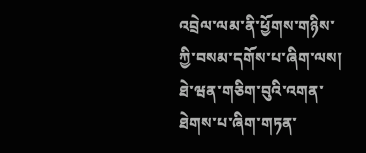འབྲེལ་ལམ་ནི་ཕྱོགས་གཉིས་ཀྱི་བསམ་དགོས་པ་ཞིག་ལས། ཐེ་ཝན་གཅིག་བུའི་འགན་ཐེགས་པ་ཞིག་གཏན་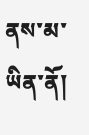ནས་མ་ཡིན་ནོ།